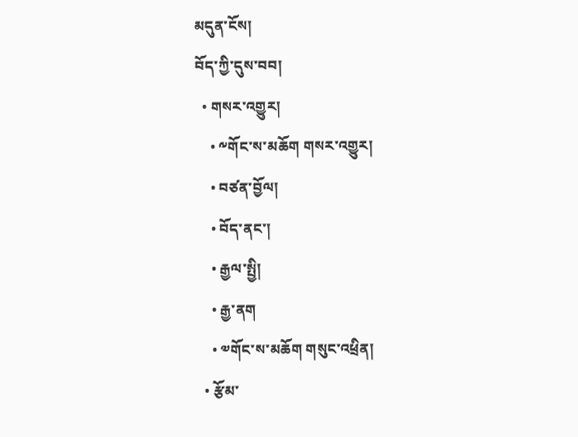མདུན་ངོས།
བོད་ཀྱི་དུས་བབ།
  • གསར་འགྱུར།
    • ༸གོང་ས་མཆོག གསར་འགྱུར།
    • བཙན་བྱོལ།
    • བོད་ནང་།
    • རྒྱལ་སྤྱི།
    • རྒྱ་ནག
    • ༧གོང་ས་མཆོག གསུང་འཕྲིན།
  • རྩོམ་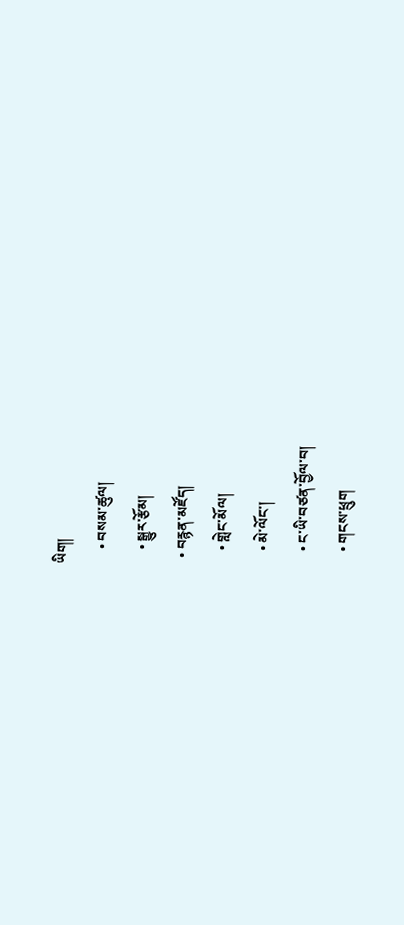ཡིག།
    • བསམ་ཚུལ།
    • སྒྱུར་རྩོམ།
  • བརྙན་མཛོད།
    • གླེང་མོལ།
    • མེ་ལོང་།
    • ང་ཡི་བཙན་བྱོལ་བ།
    • གངས་ཕྲུག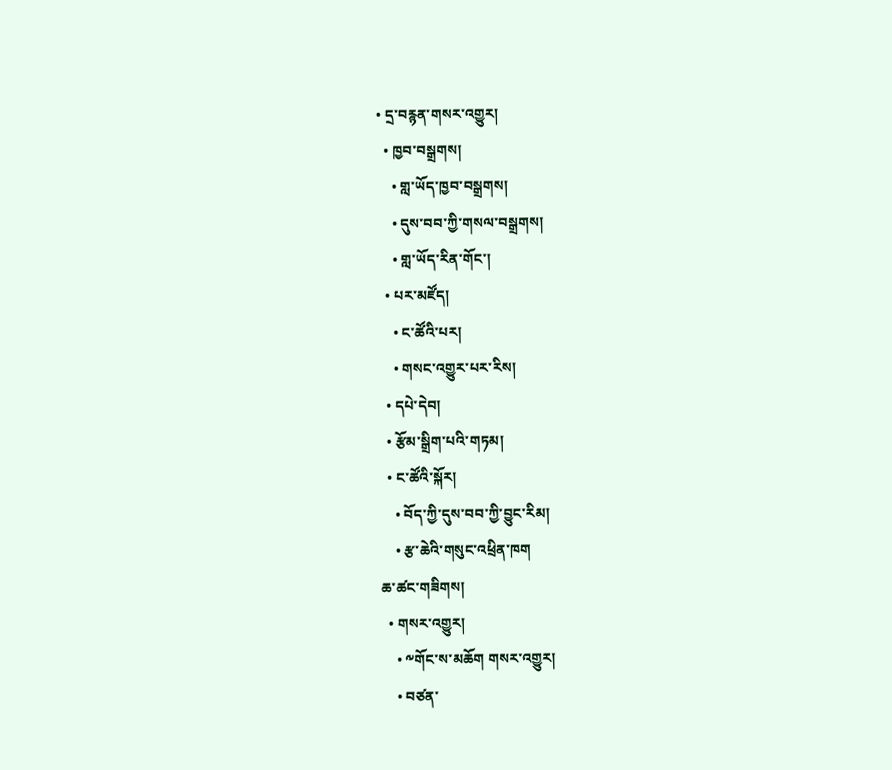• དྲ་བརྙན་གསར་འགྱུར།
  • ཁྱབ་བསྒྲགས།
    • གླ་ཡོད་ཁྱབ་བསྒྲགས།
    • དུས་བབ་ཀྱི་གསལ་བསྒྲགས།
    • གླ་ཡོད་རིན་གོང་།
  • པར་མཛོད།
    • ང་ཚོའི་པར།
    • གསང་འགྱུར་པར་རིས།
  • དཔེ་དེབ།
  • རྩོམ་སྒྲིག་པའི་གཏམ།
  • ང་ཚོའི་སྐོར།
    • བོད་ཀྱི་དུས་བབ་ཀྱི་བྱུང་རིམ།
    • རྩ་ཆེའི་གསུང་འཕྲིན་ཁག
ཆ་ཚང་གཟིགས།
  • གསར་འགྱུར།
    • ༸གོང་ས་མཆོག གསར་འགྱུར།
    • བཙན་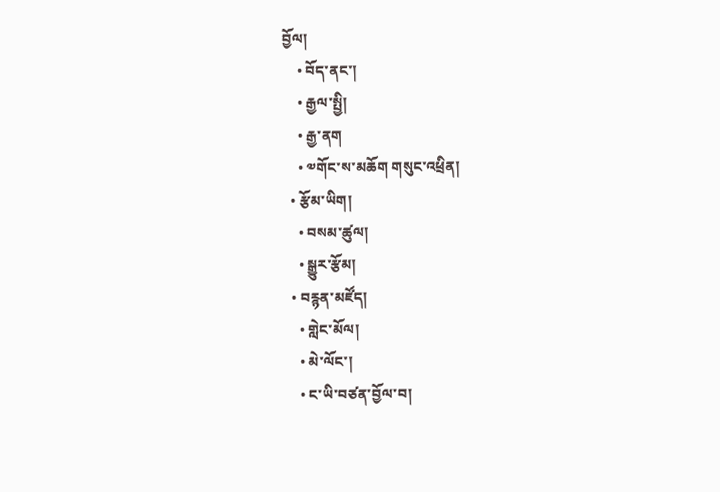བྱོལ།
    • བོད་ནང་།
    • རྒྱལ་སྤྱི།
    • རྒྱ་ནག
    • ༧གོང་ས་མཆོག གསུང་འཕྲིན།
  • རྩོམ་ཡིག།
    • བསམ་ཚུལ།
    • སྒྱུར་རྩོམ།
  • བརྙན་མཛོད།
    • གླེང་མོལ།
    • མེ་ལོང་།
    • ང་ཡི་བཙན་བྱོལ་བ།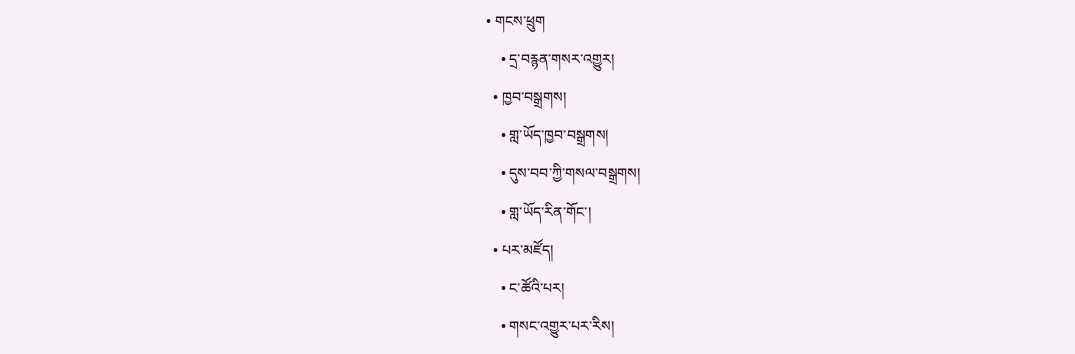• གངས་ཕྲུག
    • དྲ་བརྙན་གསར་འགྱུར།
  • ཁྱབ་བསྒྲགས།
    • གླ་ཡོད་ཁྱབ་བསྒྲགས།
    • དུས་བབ་ཀྱི་གསལ་བསྒྲགས།
    • གླ་ཡོད་རིན་གོང་།
  • པར་མཛོད།
    • ང་ཚོའི་པར།
    • གསང་འགྱུར་པར་རིས།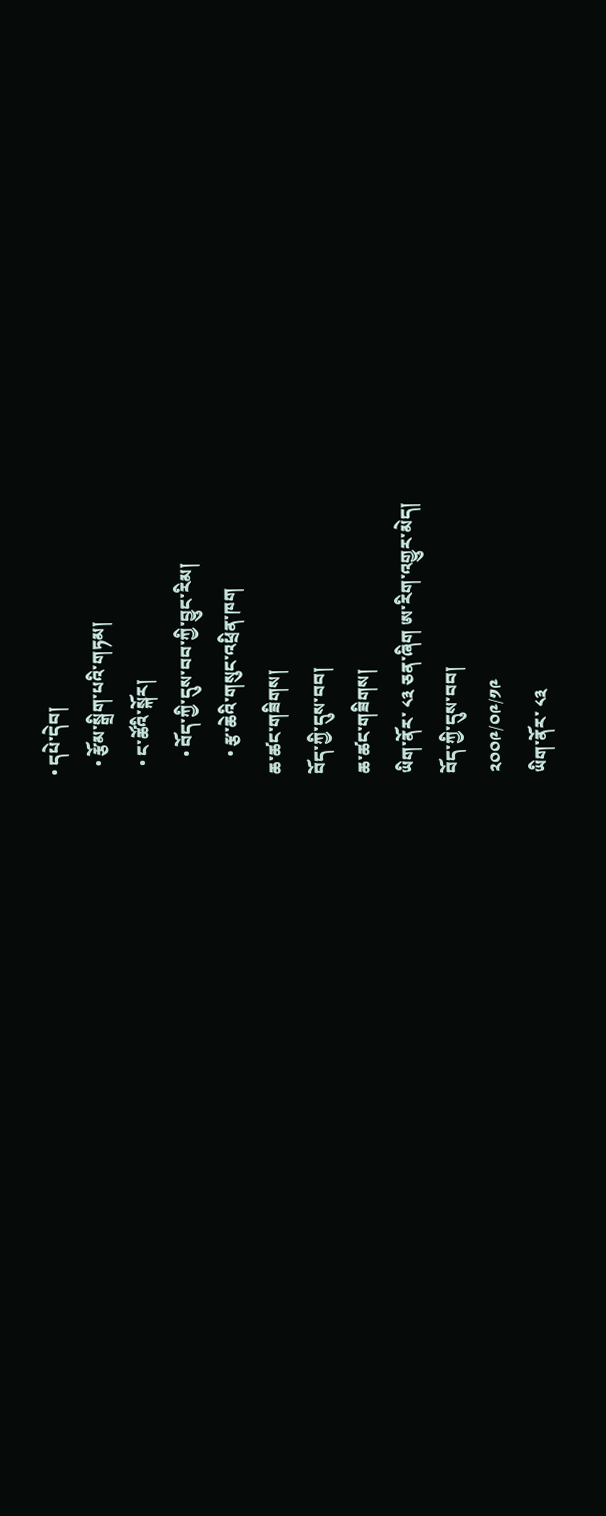• དཔེ་དེབ།
  • རྩོམ་སྒྲིག་པའི་གཏམ།
  • ང་ཚོའི་སྐོར།
    • བོད་ཀྱི་དུས་བབ་ཀྱི་བྱུང་རིམ།
    • རྩ་ཆེའི་གསུང་འཕྲིན་ཁག
ཆ་ཚང་གཟིགས།
བོད་ཀྱི་དུས་བབ།
ཆ་ཚང་གཟིགས།
ཡིག་ནོར་ ༨༣ ཅན་ཞིག ཨ་རིག་འགྱུར་མེད།
བོད་ཀྱི་དུས་བབ།
༢༠༠༩/༠༩/༡༩
ཡིག་ནོར་ ༨༣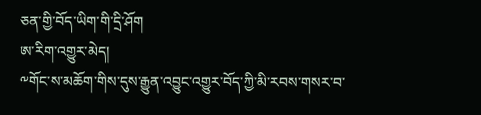ཅན་གྱི་བོད་ཡིག་གི་དྲི་ཤོག
ཨ་རིག་འགྱུར་མེད།
༸གོང་ས་མཆོག་གིས་དུས་རྒྱུན་འབྱུང་འགྱུར་བོད་ཀྱི་མི་རབས་གསར་བ་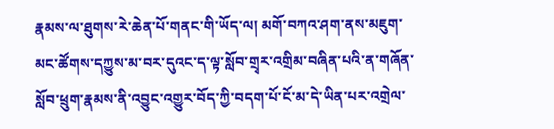རྣམས་ལ་ཐུགས་རེ་ཆེན་པོ་གནང་གི་ཡོད་ལ། མགོ་བཀའ་ཤག་ནས་མཇུག་མང་ཚོགས་དཀྱུས་མ་བར་དུའང་ད་ལྟ་སློབ་གྲྭར་འགྲིམ་བཞིན་པའི་ན་གཞོན་སློབ་ཕྲུག་རྣམས་ནི་འབྱུང་འགྱུར་བོད་ཀྱི་བདག་པོ་ངོ་མ་དེ་ཡིན་པར་འགྲེལ་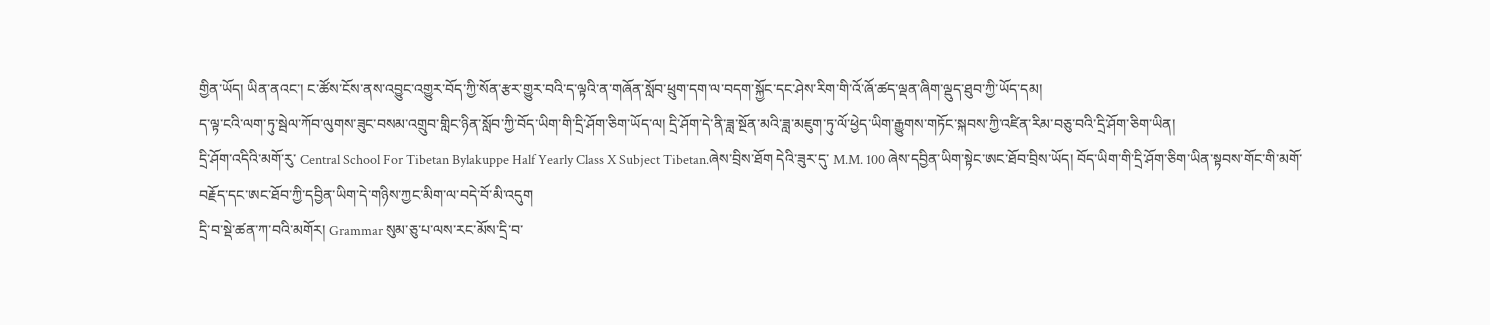གྱིན་ཡོད། ཡིན་ནའང་། ང་ཚོས་ངོས་ནས་འབྱུང་འགྱུར་བོད་ཀྱི་སོན་རྩར་གྱུར་བའི་ད་ལྟའི་ན་གཞོན་སློབ་ཕྲུག་དག་ལ་བདག་སྐྱོང་དང་ཤེས་རིག་གི་འོ་ཞོ་ཚད་ལྡན་ཞིག་ལྡུད་ཐུབ་ཀྱི་ཡོད་དམ།
ད་ལྟ་ངའི་ལག་ཏུ་སྦེལ་ཀོབ་ལུགས་ཟུང་བསམ་འགྲུབ་གླིང་ཉིན་སློབ་ཀྱི་བོད་ཡིག་གི་དྲི་ཤོག་ཅིག་ཡོད་ལ། དྲི་ཤོག་དེ་ནི་ཟླ་སྔོན་མའི་ཟླ་མཇུག་ཏུ་ལོ་ཕྱེད་ཡིག་རྒྱུགས་གཏོང་སྐབས་ཀྱི་འཛིན་རིམ་བཅུ་བའི་དྲི་ཤོག་ཅིག་ཡིན།
དྲི་ཤོག་འདིའི་མགོ་རུ་ Central School For Tibetan Bylakuppe Half Yearly Class X Subject Tibetan.ཞེས་བྲིས་ཐོག དེའི་ཟུར་དུ་ M.M. 100 ཞེས་དབྱིན་ཡིག་སྟེང་ཨང་ཐོབ་བྲིས་ཡོད། བོད་ཡིག་གི་དྲི་ཤོག་ཅིག་ཡིན་སྟབས་གོང་གི་མགོ་བརྗོད་དང་ཨང་ཐོབ་ཀྱི་དབྱིན་ཡིག་དེ་གཉིས་ཀྱང་མིག་ལ་བདེ་བོ་མི་འདུག
དྲི་བ་སྡེ་ཚན་ཀ་བའི་མགོར། Grammar སུམ་ཅུ་པ་ལས་རང་མོས་དྲི་བ་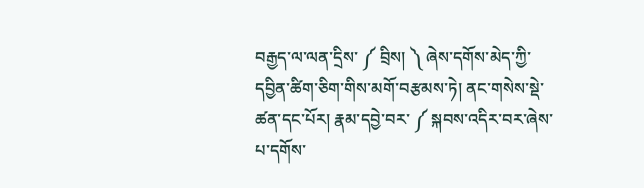བརྒྱད་ལ་ལན་དྲིས་ ༼ བྲིས། ༽ ཞེས་དགོས་མེད་ཀྱི་དབྱིན་ཚིག་ཅིག་གིས་མགོ་བརྩམས་ཏེ། ནང་གསེས་སྡེ་ཚན་དང་པོར། རྣམ་དབྱེ་བར་ ༼ སྐབས་འདིར་བར་ཞེས་པ་དགོས་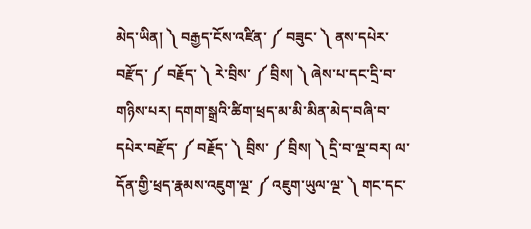མེད་ཡིན། ༽ བརྒྱད་ངོས་འཛིན་ ༼ བཟུང་ ༽ ནས་དཔེར་བརྫོད་ ༼ བརྗོད་ ༽ རེ་བྲིས་ ༼ བྲིས། ༽ ཞེས་པ་དང་དྲི་བ་གཉིས་པར། དགག་སྒྲའི་ཚིག་ཕྲད་མ་མི་མིན་མེད་བཞི་བ་དཔེར་བརྫོད་ ༼ བརྗོད་ ༽ བྲིས་ ༼ བྲིས། ༽ དྲི་བ་ལྔ་བར། ལ་དོན་གྱི་ཕྲད་རྣམས་འཇུག་ལྔ་ ༼ འཇུག་ཡུལ་ལྔ་ ༽ གང་དང་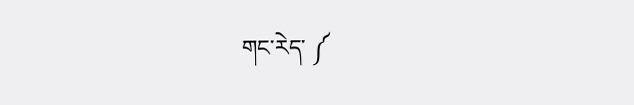གང་རེད་ ༼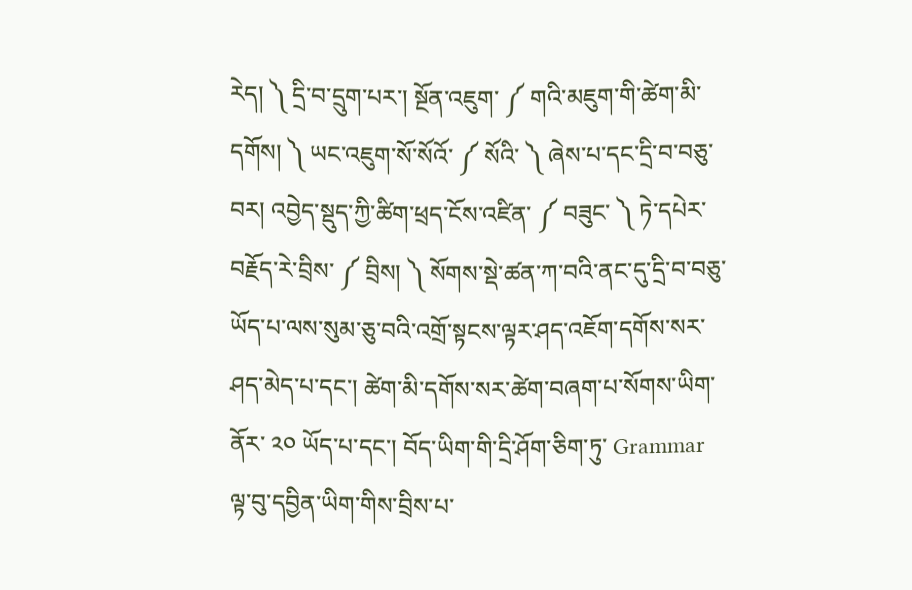རེད། ༽ དྲི་བ་དྲུག་པར་། སྔོན་འཇུག་ ༼ གའི་མཇུག་གི་ཚེག་མི་དགོས། ༽ ཡང་འཇུག་སོ་སོའོ་ ༼ སོའི་ ༽ ཞེས་པ་དང་དྲི་བ་བཅུ་བར། འབྱེད་སྡུད་ཀྱི་ཚིག་ཕྲད་ངོས་འཛིན་ ༼ བཟུང་ ༽ ཏེ་དཔེར་བརྗོད་རེ་བྲིས་ ༼ བྲིས། ༽ སོགས་སྡེ་ཚན་ཀ་བའི་ནང་དུ་དྲི་བ་བཅུ་ཡོད་པ་ལས་སུམ་ཅུ་བའི་འགྲོ་སྟངས་ལྟར་ཤད་འཇོག་དགོས་སར་ཤད་མེད་པ་དང་། ཚེག་མི་དགོས་སར་ཚེག་བཞག་པ་སོགས་ཡིག་ནོར་ ༢༠ ཡོད་པ་དང་། བོད་ཡིག་གི་དྲི་ཤོག་ཅིག་ཏུ་ Grammar ལྟ་བུ་དབྱིན་ཡིག་གིས་བྲིས་པ་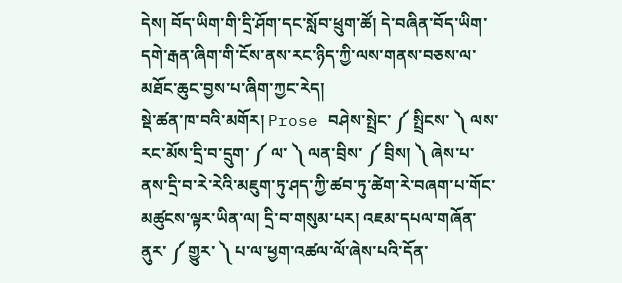དེས། བོད་ཡིག་གི་དྲི་ཤོག་དང་སློབ་ཕྲུག་ཚོ། དེ་བཞིན་བོད་ཡིག་དགེ་རྒན་ཞིག་གི་ངོས་ནས་རང་ཉིད་ཀྱི་ལས་གནས་བཅས་ལ་མཐོང་ཆུང་བྱས་པ་ཞིག་ཀྱང་རེད།
སྡེ་ཚན་ཁ་བའི་མགོར། Prose བཤེས་སྤྲེང་ ༼ སྤྲིངས་ ༽ ལས་རང་མོས་དྲི་བ་དྲུག་ ༼ ལ་ ༽ ལན་བྲིས་ ༼ བྲིས། ༽ ཞེས་པ་ནས་དྲི་བ་རེ་རེའི་མཇུག་ཏུ་ཤད་ཀྱི་ཚབ་ཏུ་ཚེག་རེ་བཞག་པ་གོང་མཚུངས་ལྟར་ཡིན་ལ། དྲི་བ་གསུམ་པར། འཇམ་དཔལ་གཞོན་ནུར་ ༼ གྱུར་ ༽ པ་ལ་ཕྱག་འཚལ་ལོ་ཞེས་པའི་དོན་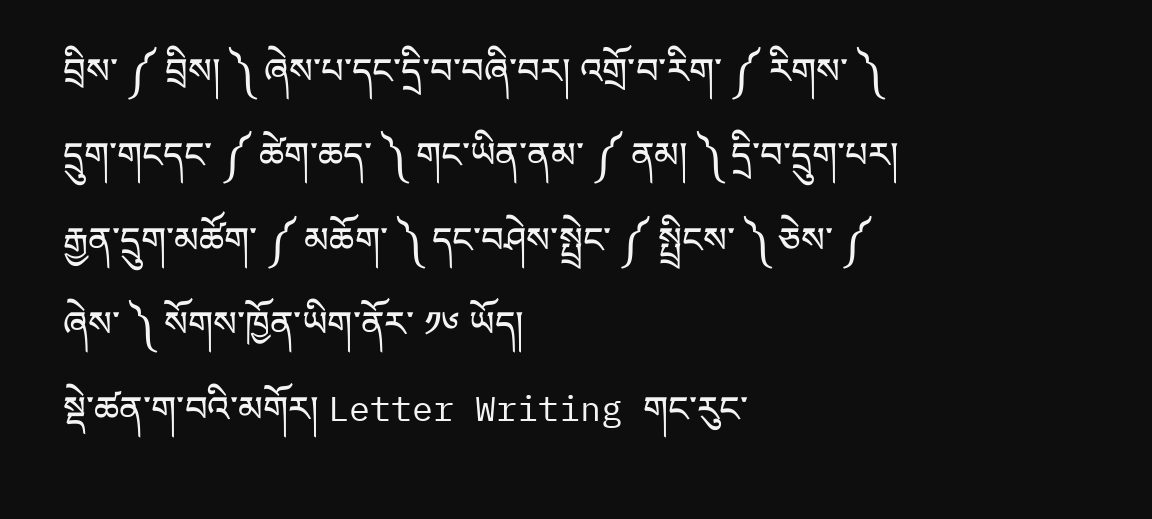བྲིས་ ༼ བྲིས། ༽ ཞེས་པ་དང་དྲི་བ་བཞི་བར། འགྲོ་བ་རིག་ ༼ རིགས་ ༽ དྲུག་གངདང་ ༼ ཚེག་ཆད་ ༽ གང་ཡིན་ནམ་ ༼ ནམ། ༽ དྲི་བ་དྲུག་པར། རྒྱན་དྲུག་མཚོག་ ༼ མཆོག་ ༽ དང་བཤེས་སྤྲེང་ ༼ སྤྲིངས་ ༽ ཅེས་ ༼ ཞེས་ ༽ སོགས་ཁྱོན་ཡིག་ནོར་ ༡༦ ཡོད།
སྡེ་ཚན་ག་བའི་མགོར། Letter Writing གང་རུང་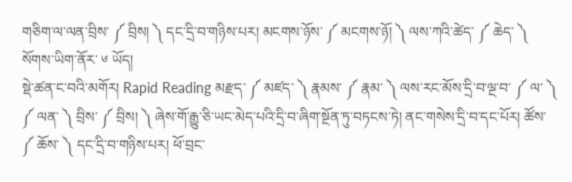གཅིག་ལ་ལན་བྲིས་ ༼ བྲིས། ༽ དང་དྲི་བ་གཉིས་པར། མངགས་ཉོས་ ༼ མངགས་ཉོ། ༽ ལས་ཀའི་ཚེད་ ༼ ཆེད་ ༽ སོགས་ཡིག་ནོར་ ༦ ཡོད།
སྡེ་ཚན་ང་བའི་མགོར། Rapid Reading མརྫད་ ༼ མཛད་ ༽ རྣམས་ ༼ རྣམ་ ༽ ལས་རང་མོས་དྲི་བ་ལྔ་བ་ ༼ ལ་ ༽ ༼ ལན་ ༽ བྲིས་ ༼ བྲིས། ༽ ཞེས་གོ་རྒྱུ་ཅི་ཡང་མེད་པའི་དྲི་བ་ཞིག་སྔོན་ཏུ་བཏངས་ཏེ། ནང་གསེས་དྲི་བ་དང་པོར། ཚོས་ ༼ ཆོས་ ༽ དང་དྲི་བ་གཉིས་པར། ཕོ་བྲང་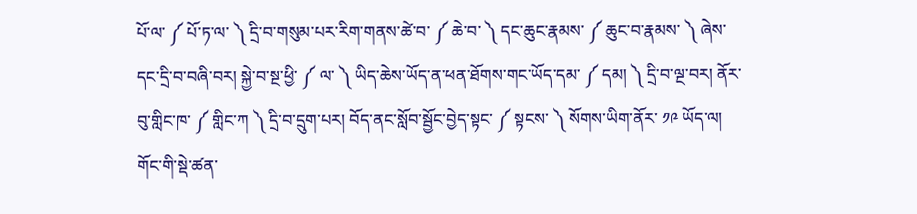པོ་ལ་ ༼ པོ་ཏ་ལ་ ༽ དྲི་བ་གསུམ་པར་རིག་གནས་ཚེ་བ་ ༼ ཆེ་བ་ ༽ དང་ཆུང་རྣམས་ ༼ ཆུང་བ་རྣམས་ ༽ ཞེས་དང་དྲི་བ་བཞི་བར། སྐྱེ་བ་སྔ་ཕྱི་ ༼ ལ་ ༽ ཡིད་ཆེས་ཡོད་ན་ཕན་ཐོགས་གང་ཡོད་དམ་ ༼ དམ། ༽ དྲི་བ་ལྔ་བར། ནོར་བུ་གླིང་ཁ་ ༼ གླིང་ཀ ༽ དྲི་བ་དྲུག་པར། བོད་ནང་སློབ་སྦྱོང་བྱེད་སྟང་ ༼ སྟངས་ ༽ སོགས་ཡིག་ནོར་ ༡༩ ཡོད་ལ། གོང་གི་སྡེ་ཚན་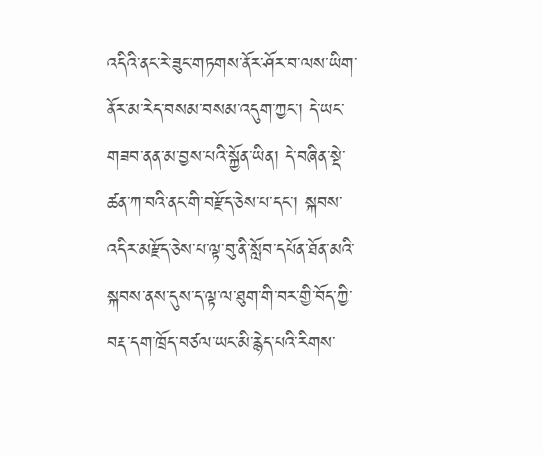འདིའི་ནང་རེ་ཟུང་གཏགས་ནོར་ཤོར་བ་ལས་ཡིག་ནོར་མ་རེད་བསམ་བསམ་འདུག་ཀྱང་། དེ་ཡང་གཟབ་ནན་མ་བྱས་པའི་སྐྱོན་ཡིན། དེ་བཞིན་སྡེ་ཚན་ཀ་བའི་ནང་གི་བརྫོད་ཅེས་པ་དང་། སྐབས་འདིར་མརྫོད་ཅེས་པ་ལྟ་བུ་ནི་སློབ་དཔོན་ཐོན་མའི་སྐབས་ནས་དུས་ད་ལྟ་ལ་ཐུག་གི་བར་གྱི་བོད་ཀྱི་བརྡ་དག་ཁྲོད་བཙལ་ཡང་མི་རྙེད་པའི་རིགས་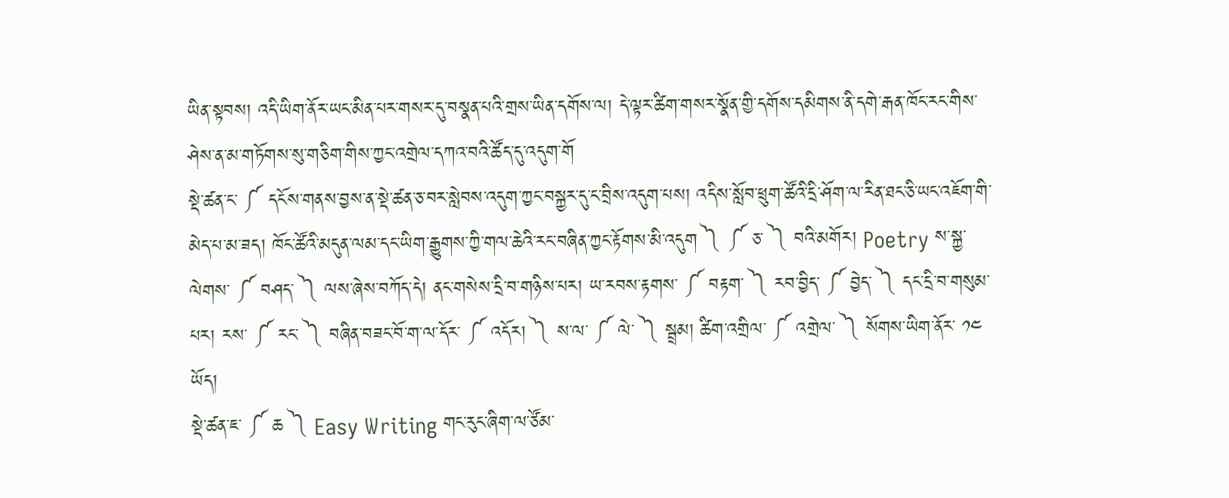ཡིན་སྟབས། འདི་ཡིག་ནོར་ཡང་མིན་པར་གསར་དུ་བསྣན་པའི་གྲས་ཡིན་དགོས་ལ། དེ་ལྟར་ཚིག་གསར་སྣོན་གྱི་དགོས་དམིགས་ནི་དགེ་རྒན་ཁོང་རང་གིས་ཤེས་ན་མ་གཏོགས་སུ་གཅིག་གིས་ཀྱང་འགྲེལ་དཀའ་བའི་ཚོད་དུ་འདུག་གོ
སྡེ་ཚན་ང་ ༼ དངོས་གནས་བྱས་ན་སྡེ་ཚན་ཅ་བར་སླེབས་འདུག་ཀྱང་བསྐྱར་དུ་ང་བྲིས་འདུག་པས། འདིས་སློབ་ཕྲུག་ཚོའི་དྲི་ཤོག་ལ་རིན་ཐང་ཅི་ཡང་འཇོག་གི་མེད་པ་མ་ཟད། ཁོང་ཚོའི་མདུན་ལམ་དང་ཡིག་རྒྱུགས་ཀྱི་གལ་ཆེའི་རང་བཞིན་ཀྱང་རྟོགས་མི་འདུག ༽ ༼ ཅ་ ༽ བའི་མགོར། Poetry ས་སྐྱ་ལེགས་ ༼ བཤད་ ༽ ལས་ཞེས་བཀོད་དེ། ནང་གསེས་དྲི་བ་གཉིས་པར། ཡ་རབས་རྟགས་ ༼ བརྟག་ ༽ རབ་བྱིད་ ༼ བྱེད་ ༽ དང་དྲི་བ་གསུམ་པར། རས་ ༼ རང་ ༽ བཞིན་བཟང་བོ་ག་ལ་དོར་ ༼ འདོར། ༽ ས་ལ་ ༼ ལེ་ ༽ སྦྲམ། ཚིག་འགྲིལ་ ༼ འགྲེལ་ ༽ སོགས་ཡིག་ནོར་ ༡༤ ཡོད།
སྡེ་ཚན་ཇ་ ༼ ཆ ༽ Easy Writing གང་རུང་ཞིག་ལ་ཙོམ་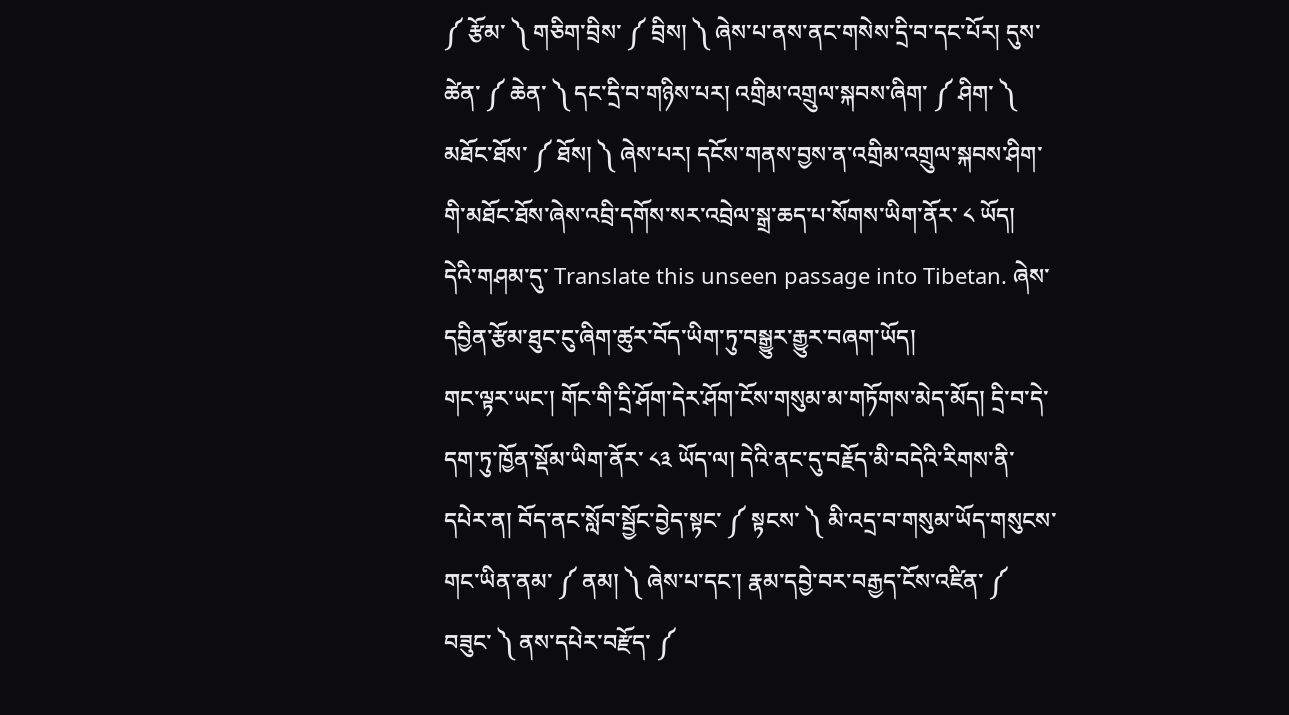༼ རྩོམ་ ༽ གཅིག་བྲིས་ ༼ བྲིས། ༽ ཞེས་པ་ནས་ནང་གསེས་དྲི་བ་དང་པོར། དུས་ཚེན་ ༼ ཆེན་ ༽ དང་དྲི་བ་གཉིས་པར། འགྲིམ་འགྲུལ་སྐབས་ཞིག་ ༼ ཤིག་ ༽ མཐོང་ཐོས་ ༼ ཐོས། ༽ ཞེས་པར། དངོས་གནས་བྱས་ན་འགྲིམ་འགྲུལ་སྐབས་ཤིག་གི་མཐོང་ཐོས་ཞེས་འབྲི་དགོས་སར་འབྲེལ་སྒྲ་ཆད་པ་སོགས་ཡིག་ནོར་ ༨ ཡོད།
དེའི་གཤམ་དུ་ Translate this unseen passage into Tibetan. ཞེས་དབྱིན་རྩོམ་ཐུང་ངུ་ཞིག་ཚུར་བོད་ཡིག་ཏུ་བསྒྱུར་རྒྱུར་བཞག་ཡོད།
གང་ལྟར་ཡང་། གོང་གི་དྲི་ཤོག་དེར་ཤོག་ངོས་གསུམ་མ་གཏོགས་མེད་མོད། དྲི་བ་དེ་དག་ཏུ་ཁྱོན་སྡོམ་ཡིག་ནོར་ ༨༣ ཡོད་ལ། དེའི་ནང་དུ་བརྗོད་མི་བདེའི་རིགས་ནི་དཔེར་ན། བོད་ནང་སློབ་སྦྱོང་བྱེད་སྟང་ ༼ སྟངས་ ༽ མི་འདྲ་བ་གསུམ་ཡོད་གསུངས་གང་ཡིན་ནམ་ ༼ ནམ། ༽ ཞེས་པ་དང་། རྣམ་དབྱེ་བར་བརྒྱད་ངོས་འཛིན་ ༼ བཟུང་ ༽ ནས་དཔེར་བརྫོད་ ༼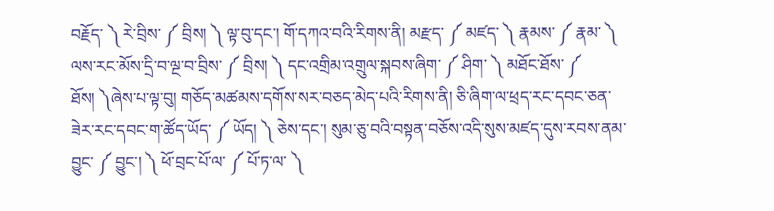བརྗོད་ ༽ རེ་བྲིས་ ༼ བྲིས། ༽ ལྟ་བུ་དང་། གོ་དཀའ་བའི་རིགས་ནི། མརྫད་ ༼ མཛད་ ༽ རྣམས་ ༼ རྣམ་ ༽ ལས་རང་མོས་དྲི་བ་ལྔ་བ་བྲིས་ ༼ བྲིས། ༽ དང་འགྲིམ་འགྲུལ་སྐབས་ཞིག་ ༼ ཤིག་ ༽ མཐོང་ཐོས་ ༼ ཐོས། ༽ཞེས་པ་ལྟ་བུ། གཅོད་མཚམས་དགོས་སར་བཅད་མེད་པའི་རིགས་ནི། ཅི་ཞིག་ལ་ཕྲད་རང་དབང་ཅན་ཟེར་རང་དབང་ག་ཚོད་ཡོད་ ༼ ཡོད། ༽ ཅེས་དང་། སུམ་ཅུ་བའི་བསྟན་བཅོས་འདི་སུས་མཛད་དུས་རབས་ནམ་བྱུང་ ༼ བྱུང་། ༽ ཕོ་བྲང་པོ་ལ་ ༼ པོ་ཏ་ལ་ ༽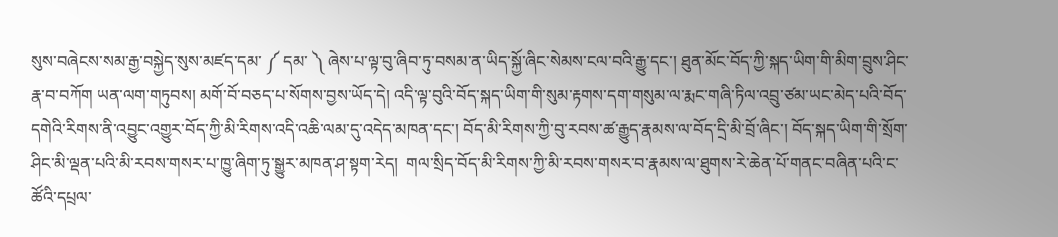སུས་བཞེངས་སམ་རྒྱ་བསྐྱེད་སུས་མཛད་དམ་ ༼ དམ་ ༽ ཞེས་པ་ལྟ་བུ་ཞིབ་ཏུ་བསམ་ན་ཡིད་སྐྱོ་ཞིང་སེམས་ངལ་བའི་རྒྱུ་དང་། ཐུན་མོང་བོད་ཀྱི་སྐད་ཡིག་གི་མིག་བྲུས་ཤིང་རྣ་བ་བཀོག ཡན་ལག་གཏུབས། མགོ་བོ་བཅད་པ་སོགས་བྱས་ཡོད་དེ། འདི་ལྟ་བུའི་བོད་སྐད་ཡིག་གི་སུམ་རྟགས་དག་གསུམ་ལ་རྨང་གཞི་ཏིལ་འབྲུ་ཙམ་ཡང་མེད་པའི་བོད་དགེའི་རིགས་ནི་འབྱུང་འགྱུར་བོད་ཀྱི་མི་རིགས་འདི་འཆི་ལམ་དུ་འདེད་མཁན་དང་། བོད་མི་རིགས་ཀྱི་བུ་རབས་ཚ་རྒྱུད་རྣམས་ལ་བོད་དྲི་མི་བྲོ་ཞིང་། བོད་སྐད་ཡིག་གི་སྲོག་ཤིང་མི་ལྡན་པའི་མི་རབས་གསར་པ་ཁྱུ་ཞིག་ཏུ་སྒྱུར་མཁན་ཤ་སྟག་རེད།  གལ་སྲིད་བོད་མི་རིགས་ཀྱི་མི་རབས་གསར་བ་རྣམས་ལ་ཐུགས་རེ་ཆེན་པོ་གནང་བཞིན་པའི་ང་ཚོའི་དཔྲལ་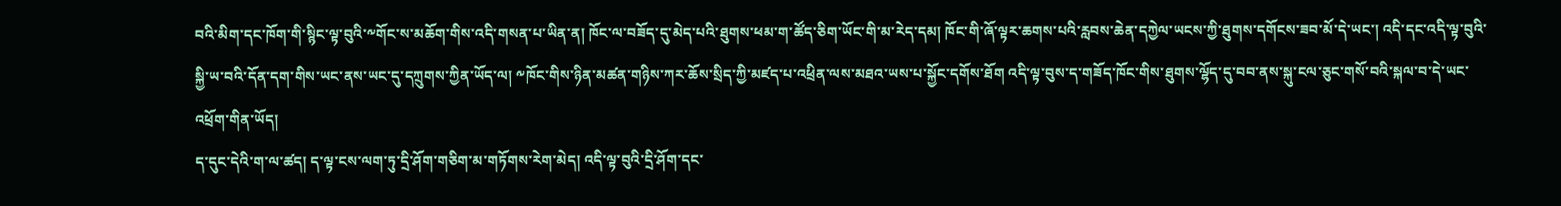བའི་མིག་དང་ཁོག་གི་སྙིང་ལྟ་བུའི་༸གོང་ས་མཆོག་གིས་འདི་གསན་པ་ཡིན་ན། ཁོང་ལ་བཟོད་དུ་མེད་པའི་ཐུགས་ཕམ་ག་ཚོད་ཅིག་ཡོང་གི་མ་རེད་དམ། ཁོང་གི་ཞོ་ལྟར་ཆགས་པའི་རླབས་ཆེན་དཀྱེལ་ཡངས་ཀྱི་ཐུགས་དགོངས་ཟབ་མོ་དེ་ཡང་། འདི་དང་འདི་ལྟ་བུའི་སྐྱི་ཡ་བའི་དོན་དག་གིས་ཡང་ནས་ཡང་དུ་དཀྲུགས་ཀྱིན་ཡོད་ལ། ༸ཁོང་གིས་ཉིན་མཚན་གཉིས་ཀར་ཆོས་སྲིད་ཀྱི་མཛད་པ་འཕྲིན་ལས་མཐའ་ཡས་པ་སྐྱོང་དགོས་ཐོག འདི་ལྟ་བུས་ད་གཟོད་ཁོང་གིས་ཐུགས་ལྷོད་དུ་བབ་ནས་སྐུ་ངལ་ཅུང་གསོ་བའི་སྐལ་བ་དེ་ཡང་འཕྲོག་གིན་ཡོད།
ད་དུང་དེའི་ག་ལ་ཚད། ད་ལྟ་ངས་ལག་ཏུ་དྲི་ཤོག་གཅིག་མ་གཏོགས་རེག་མེད། འདི་ལྟ་བུའི་དྲི་ཤོག་དང་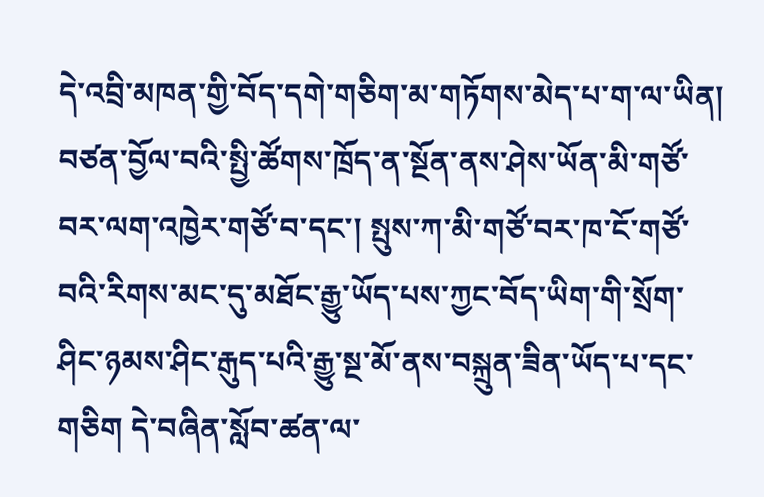དེ་འབྲི་མཁན་གྱི་བོད་དགེ་གཅིག་མ་གཏོགས་མེད་པ་ག་ལ་ཡིན། བཙན་བྱོལ་བའི་སྤྱི་ཚོགས་ཁྲོད་ན་སྔོན་ནས་ཤེས་ཡོན་མི་གཙོ་བར་ལག་འཁྱེར་གཙོ་བ་དང་། སྤུས་ཀ་མི་གཙོ་བར་ཁ་ངོ་གཙོ་བའི་རིགས་མང་དུ་མཐོང་རྒྱུ་ཡོད་པས་ཀྱང་བོད་ཡིག་གི་སྲོག་ཤིང་ཉམས་ཤིང་རྒུད་པའི་རྒྱུ་སྔ་མོ་ནས་བསྐྲུན་ཟིན་ཡོད་པ་དང་གཅིག དེ་བཞིན་སློབ་ཚན་ལ་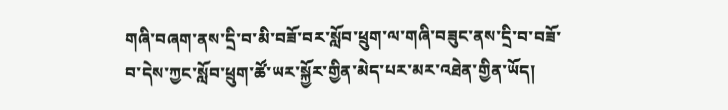གཞི་བཞག་ནས་དྲི་བ་མི་བཟོ་བར་སློབ་ཕྲུག་ལ་གཞི་བཟུང་ནས་དྲི་བ་བཟོ་བ་དེས་ཀྱང་སློབ་ཕྲུག་ཚོ་ཡར་སྐྱོར་གྱིན་མེད་པར་མར་འཐེན་གྱིན་ཡོད།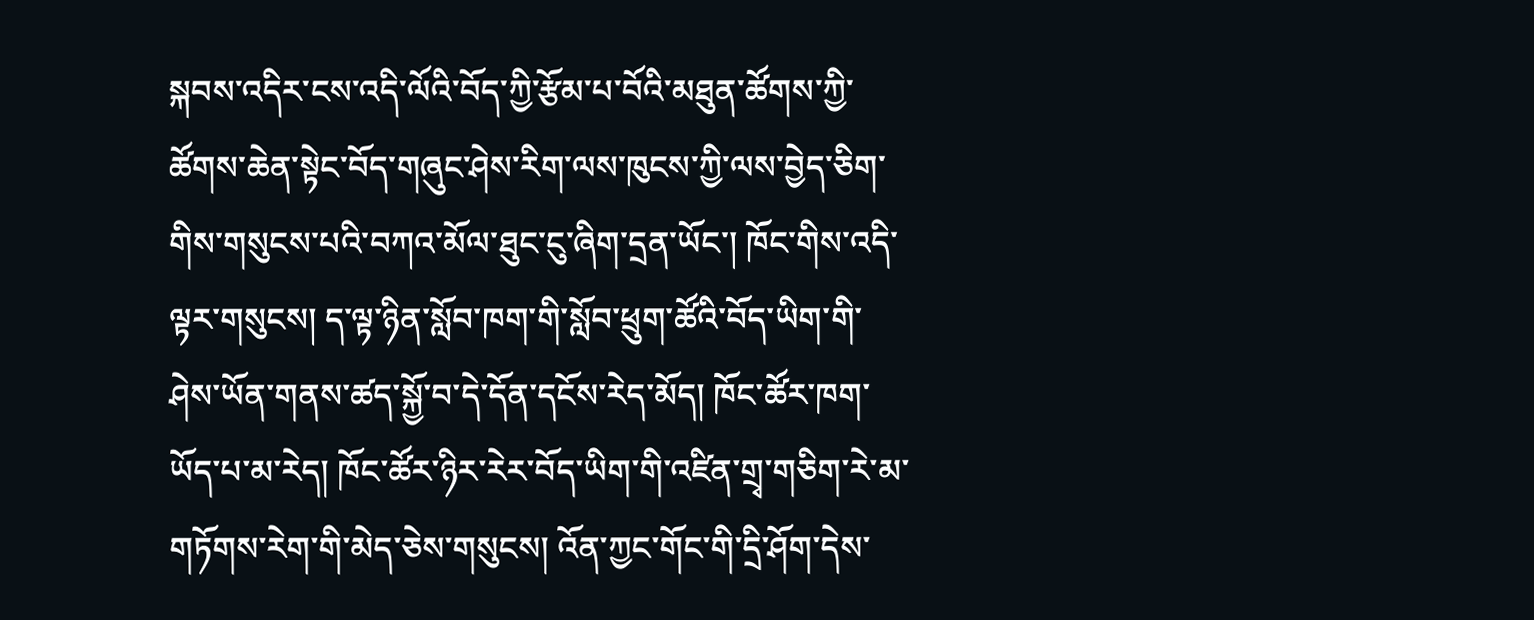སྐབས་འདིར་ངས་འདི་ལོའི་བོད་ཀྱི་རྩོམ་པ་བོའི་མཐུན་ཚོགས་ཀྱི་ཚོགས་ཆེན་སྟེང་བོད་གཞུང་ཤེས་རིག་ལས་ཁུངས་ཀྱི་ལས་བྱེད་ཅིག་གིས་གསུངས་པའི་བཀའ་མོལ་ཐུང་ངུ་ཞིག་དྲན་ཡོང་། ཁོང་གིས་འདི་ལྟར་གསུངས། ད་ལྟ་ཉིན་སློབ་ཁག་གི་སློབ་ཕྲུག་ཚོའི་བོད་ཡིག་གི་ཤེས་ཡོན་གནས་ཚད་སྐྱོ་བ་དེ་དོན་དངོས་རེད་མོད། ཁོང་ཚོར་ཁག་ཡོད་པ་མ་རེད། ཁོང་ཚོར་ཉིར་རེར་བོད་ཡིག་གི་འཛིན་གྲྭ་གཅིག་རེ་མ་གཏོགས་རེག་གི་མེད་ཅེས་གསུངས། འོན་ཀྱང་གོང་གི་དྲི་ཤོག་དེས་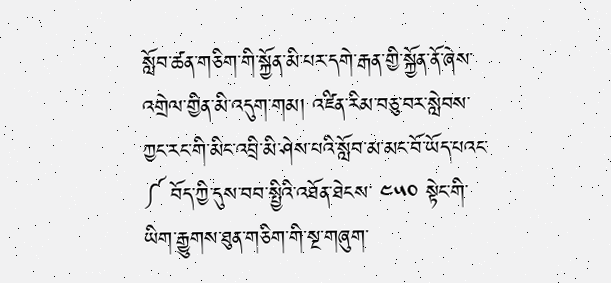སློབ་ཚན་གཅིག་གི་སྐྱོན་མི་པར་དགེ་རྒན་གྱི་སྐྱོན་ནོ་ཞེས་འགྲེལ་གྱིན་མི་འདུག་གམ། འཛིན་རིམ་བཅུ་བར་སླེབས་ཀྱང་རང་གི་མིང་འབྲི་མི་ཤེས་པའི་སློབ་མ་མང་བོ་ཡོད་པའང་ ༼ བོད་ཀྱི་དུས་བབ་སྤྱིའི་འཐོན་ཐེངས་ ༤༥༠ སྟེང་གི་ཡིག་རྒྱུགས་ཐུན་གཅིག་གི་སྔ་གཞུག་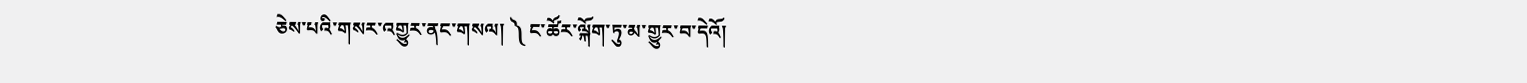ཅེས་པའི་གསར་འགྱུར་ནང་གསལ། ༽ ང་ཚོར་ལྐོག་ཏུ་མ་གྱུར་བ་དེའོ།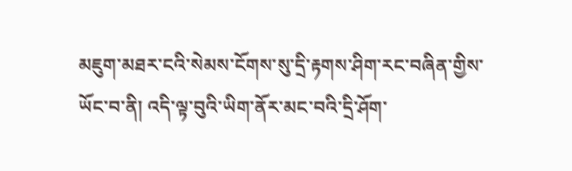མཇུག་མཐར་ངའི་སེམས་ངོགས་སུ་དྲི་རྟགས་ཤིག་རང་བཞིན་གྱིས་ཡོང་བ་ནི། འདི་ལྟ་བུའི་ཡིག་ནོར་མང་བའི་དྲི་ཤོག་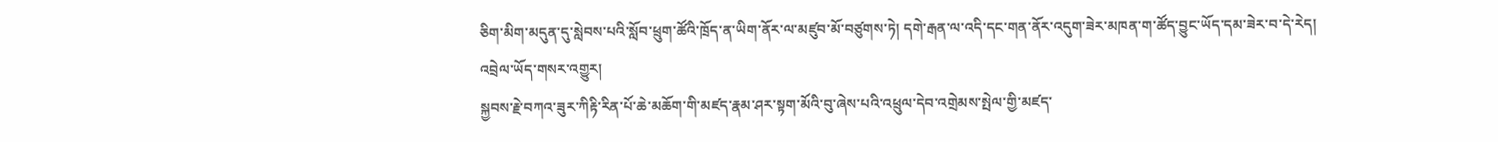ཅིག་མིག་མདུན་དུ་སླེབས་པའི་སློབ་ཕྲུག་ཚོའི་ཁྲོད་ན་ཡིག་ནོར་ལ་མཛུབ་མོ་བཙུགས་ཏེ། དགེ་རྒན་ལ་འདི་དང་གན་ནོར་འདུག་ཟེར་མཁན་ག་ཚོད་བྱུང་ཡོད་དམ་ཟེར་བ་དེ་རེད།
འབྲེལ་ཡོད་གསར་འགྱུར།
སྐྱབས་རྗེ་བཀའ་ཟུར་ཀིརྟི་རིན་པོ་ཆེ་མཆོག་གི་མཛད་རྣམ་ཤར་སྟག་མོའི་བུ་ཞེས་པའི་འཕྲུལ་དེབ་འགྲེམས་སྤེལ་གྱི་མཛད་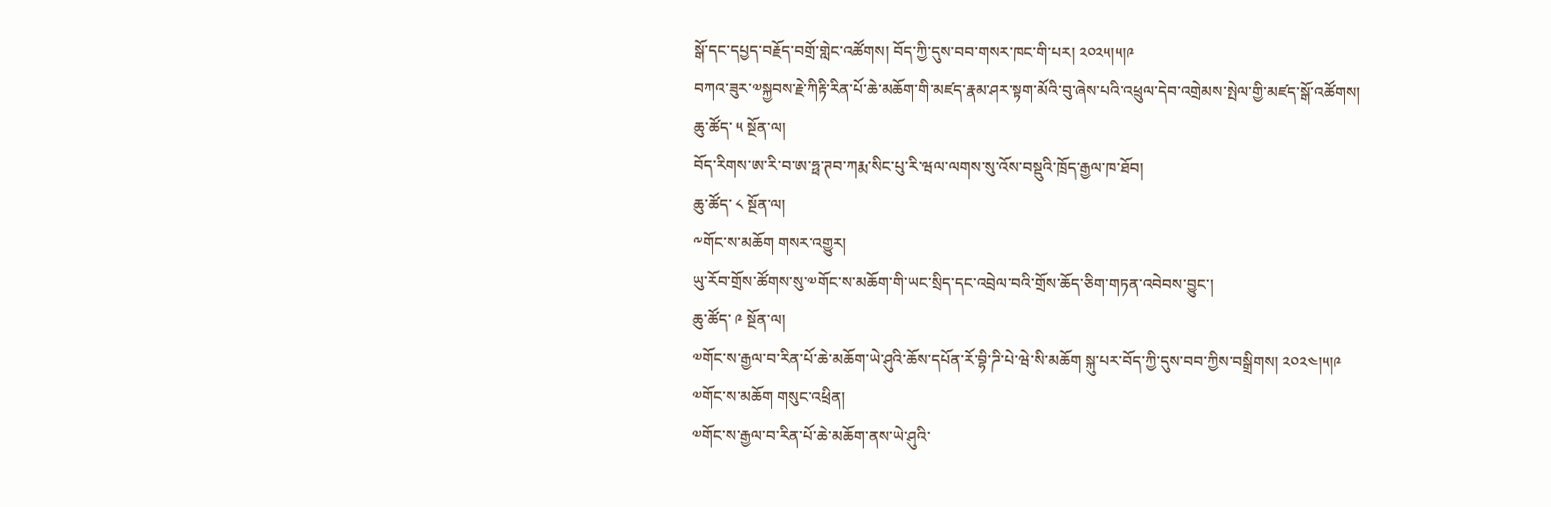སྒོ་དང་དཔྱད་བརྗོད་བགྲོ་གླེང་འཚོགས། བོད་ཀྱི་དུས་བབ་གསར་ཁང་གི་པར། ༢༠༢༥།༥།༩
བཀའ་ཟུར་༧སྐྱབས་རྗེ་ཀིརྟི་རིན་པོ་ཆེ་མཆོག་གི་མཛད་རྣམ་ཤར་སྟག་མོའི་བུ་ཞེས་པའི་འཕྲུལ་དེབ་འགྲེམས་སྤེལ་གྱི་མཛད་སྒོ་འཚོགས།
ཆུ་ཚོད་ ༥ སྔོན་ལ།
བོད་རིགས་ཨ་རི་བ་ཨ་ཧྥ་ཊབ་ཀརྨ་སིང་པུ་རི་ཝལ་ལགས་སུ་འོས་བསྡུའི་ཁྲོད་རྒྱལ་ཁ་ཐོབ།
ཆུ་ཚོད་ ༨ སྔོན་ལ།
༸གོང་ས་མཆོག གསར་འགྱུར།
ཡུ་རོབ་གྲོས་ཚོགས་སུ་༧གོང་ས་མཆོག་གི་ཡང་སྲིད་དང་འབྲེལ་བའི་གྲོས་ཆོད་ཅིག་གཏན་འབེབས་བྱུང་།
ཆུ་ཚོད་ ༩ སྔོན་ལ།
༧གོང་ས་རྒྱལ་བ་རིན་པོ་ཆེ་མཆོག་ཡེ་ཤུའི་ཆོས་དཔོན་རོ་བྷི་ཌི་པེ་ཝེ་སི་མཆོག སྐུ་པར་བོད་ཀྱི་དུས་བབ་ཀྱིས་བསྒྲིགས། ༢༠༢༤།༥།༩
༧གོང་ས་མཆོག གསུང་འཕྲིན།
༧གོང་ས་རྒྱལ་བ་རིན་པོ་ཆེ་མཆོག་ནས་ཡེ་ཤུའི་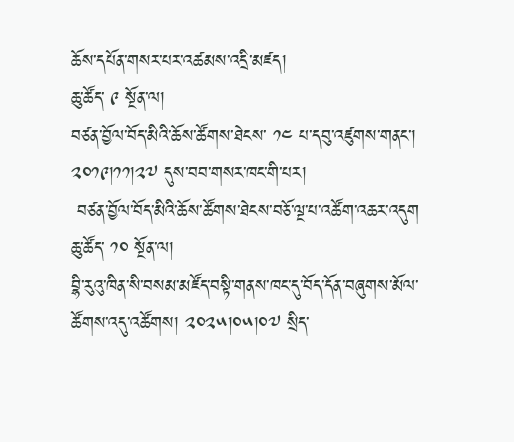ཆོས་དཔོན་གསར་པར་འཚམས་འདྲི་མཛད།
ཆུ་ཚོད་ ༩ སྔོན་ལ།
བཙན་བྱོལ་བོད་མིའི་ཆོས་ཚོགས་ཐེངས་ ༡༤ པ་དབུ་འཛུགས་གནང་། ༢༠༡༩།༡༡།༢༧ དུས་བབ་གསར་ཁང་གི་པར།
 བཙན་བྱོལ་བོད་མིའི་ཆོས་ཚོགས་ཐེངས་བཅོ་ལྔ་པ་འཚོག་འཆར་འདུག
ཆུ་ཚོད་ ༡༠ སྔོན་ལ།
བྷི་རུའུ་ཁིན་སི་བསམ་མཛོད་བསྟི་གནས་ཁང་དུ་བོད་དོན་བཞུགས་མོལ་ཚོགས་འདུ་འཚོགས། ༢༠༢༥།༠༥།༠༧ སྲིད་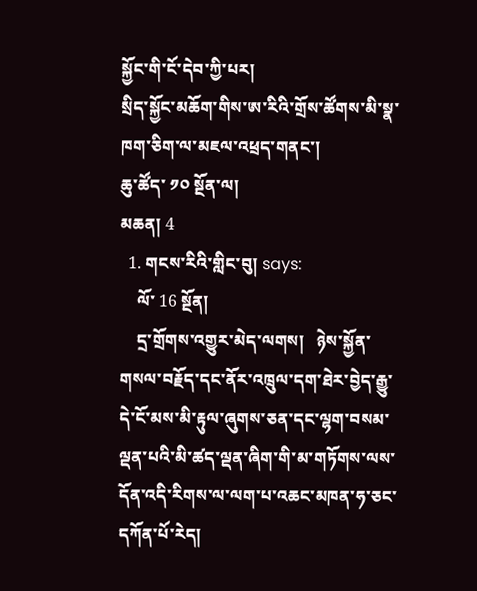སྐྱོང་གི་ངོ་དེབ་ཀྱི་པར།
སྲིད་སྐྱོང་མཆོག་གིས་ཨ་རིའི་གྲོས་ཚོགས་མི་སྣ་ཁག་ཅིག་ལ་མཇལ་འཕྲད་གནང་།
ཆུ་ཚོད་ ༡༠ སྔོན་ལ།
མཆན། 4
  1. གངས་རིའི་གླིང་བུ། says:
    ལོ་ 16 སྔོན།
    དྲ་གྲོགས་འགྱུར་མེད་ལགས།   ཉེས་སྐྱོན་གསལ་བརྗོད་དང་ནོར་འཁྲུལ་དག་ཐེར་བྱེད་རྒྱུ་དེ་ངོ་མས་མི་རྟུལ་ཞུགས་ཅན་དང་ལྷག་བསམ་ལྡན་པའི་མི་ཚད་ལྡན་ཞིག་གི་མ་གཏོགས་ལས་དོན་འདི་རིགས་ལ་ལག་པ་འཆང་མཁན་ཧ་ཅང་དཀོན་པོ་རེད།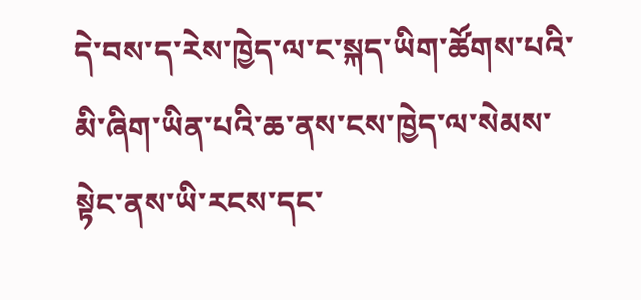དེ་བས་ད་རེས་ཁྱེད་ལ་ང་སྐད་ཡིག་ཚོགས་པའི་མི་ཞིག་ཡིན་པའི་ཆ་ནས་ངས་ཁྱེད་ལ་སེམས་སྟེང་ནས་ཡི་རངས་དང་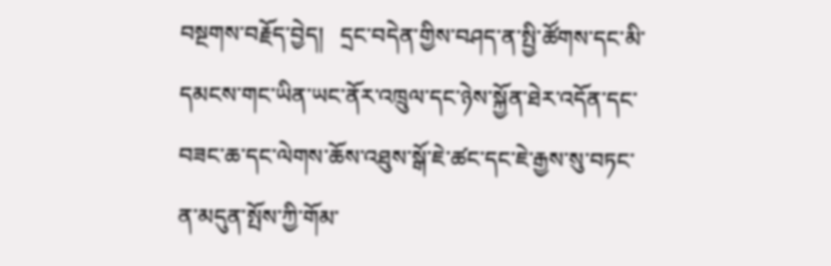བསྔགས་བརྗོད་བྱེད།   དྲང་བདེན་གྱིས་བཤད་ན་སྤྱི་ཚོགས་དང་མི་དམངས་གང་ཡིན་ཡང་ནོར་འཁྲུལ་དང་ཉེས་སྐྱོན་ཐེར་འདོན་དང་བཟང་ཆ་དང་ལེགས་ཆོས་འཐུས་སྒོ་ཇེ་ཚང་དང་ཇེ་རྒྱས་སུ་བཏང་ན་མདུན་སྤོས་ཀྱི་གོམ་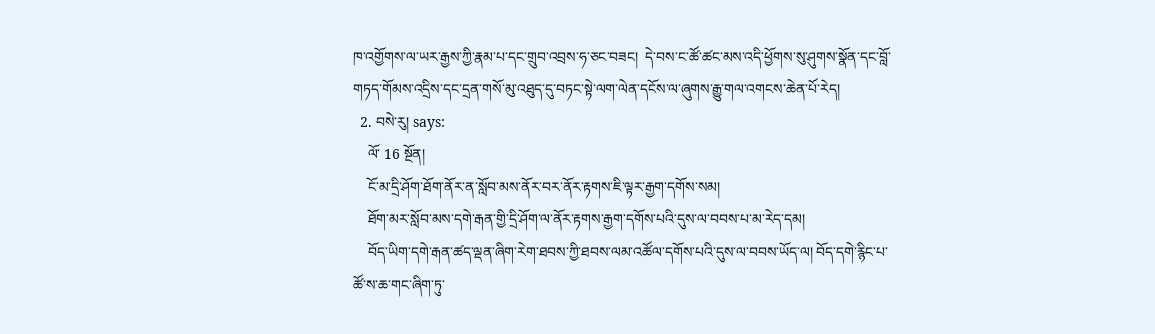ཁ་འགྱོགས་ལ་ཡར་རྒྱས་ཀྱི་རྣམ་པ་དང་གྲུབ་འབྲས་ཧ་ཅང་བཟང།  དེ་བས་ང་ཚོ་ཚང་མས་འདི་ཕྱོགས་སུ་ཤུགས་སྣོན་དང་བློ་གཏད་གོམས་འདྲིས་དང་དྲན་གསོ་མུ་འཐུད་དུ་བཏང་སྟེ་ལག་ལེན་དངོས་ལ་ཞུགས་རྒྱུ་གལ་འགངས་ཆེན་པོ་རེད།
  2. བསེ་རུ། says:
    ལོ་ 16 སྔོན།
    ངོ་མ་དྲི་ཤོག་ཐོག་ནོར་ན་སློབ་མས་ནོར་བར་ནོར་རྟགས་ཇི་ལྟར་རྒྱག་དགོས་སམ།
    ཐོག་མར་སློབ་མས་དགེ་རྒན་གྱི་དྲི་ཤོག་ལ་ནོར་རྟགས་རྒྱག་དགོས་པའི་དུས་ལ་བབས་པ་མ་རེད་དམ།
    བོད་ཡིག་དགེ་རྒན་ཚད་ལྡན་ཞིག་རེག་ཐབས་ཀྱི་ཐབས་ལམ་འཚོལ་དགོས་པའི་དུས་ལ་བབས་ཡོད་ལ། བོད་དགེ་རྙིང་པ་ཚོ་ས་ཆ་གང་ཞིག་ཏུ་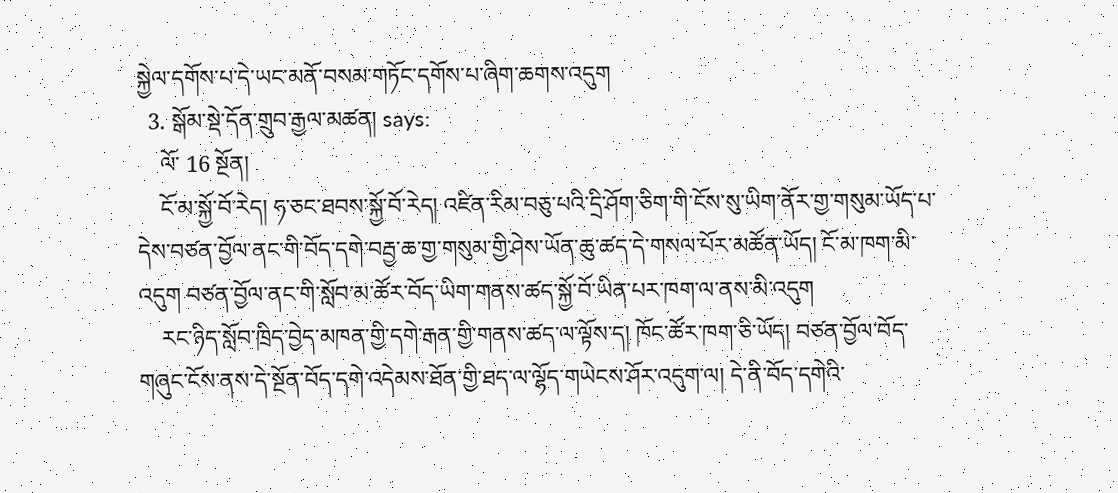སྐྱེལ་དགོས་པ་དེ་ཡང་མནོ་བསམ་གཏོང་དགོས་པ་ཞིག་ཆགས་འདུག
  3. སྒོམ་སྡེ་དོན་གྲུབ་རྒྱལ་མཚན། says:
    ལོ་ 16 སྔོན།
    ངོ་མ་སྐྱོ་བོ་རེད། ཧ་ཅང་ཐབས་སྐྱོ་བོ་རེད། འཛིན་རིམ་བཅུ་པའི་དྲི་ཤོག་ཅིག་གི་ངོས་སུ་ཡིག་ནོར་གྱ་གསུམ་ཡོད་པ་དེས་བཙན་བྱོལ་ནང་གི་བོད་དགེ་བརྦྱ་ཆ་གྱ་གསུམ་གྱི་ཤེས་ཡོན་ཆུ་ཚད་དེ་གསལ་པོར་མཚོན་ཡོད། ངོ་མ་ཁག་མི་འདུག བཙན་བྱོལ་ནང་གི་སློབ་མ་ཚོར་བོད་ཡིག་གནས་ཚད་སྐྱོ་བོ་ཡིན་པར་ཁག་ལ་ནས་མི་འདུག
    རང་ཉིད་སློབ་ཁྲིད་བྱེད་མཁན་གྱི་དགེ་རྒན་གྱི་གནས་ཚད་ལ་ལྟོས་ད། ཁོང་ཚོར་ཁག་ཅི་ཡོད། བཙན་བྱོལ་བོད་གཞུང་ངོས་ནས་དེ་སྔོན་བོད་དགེ་འདེམས་ཐོན་གྱི་ཐད་ལ་ལྷོད་གཡེངས་ཤོར་འདུག་ལ། དེ་ནི་བོད་དགེའི་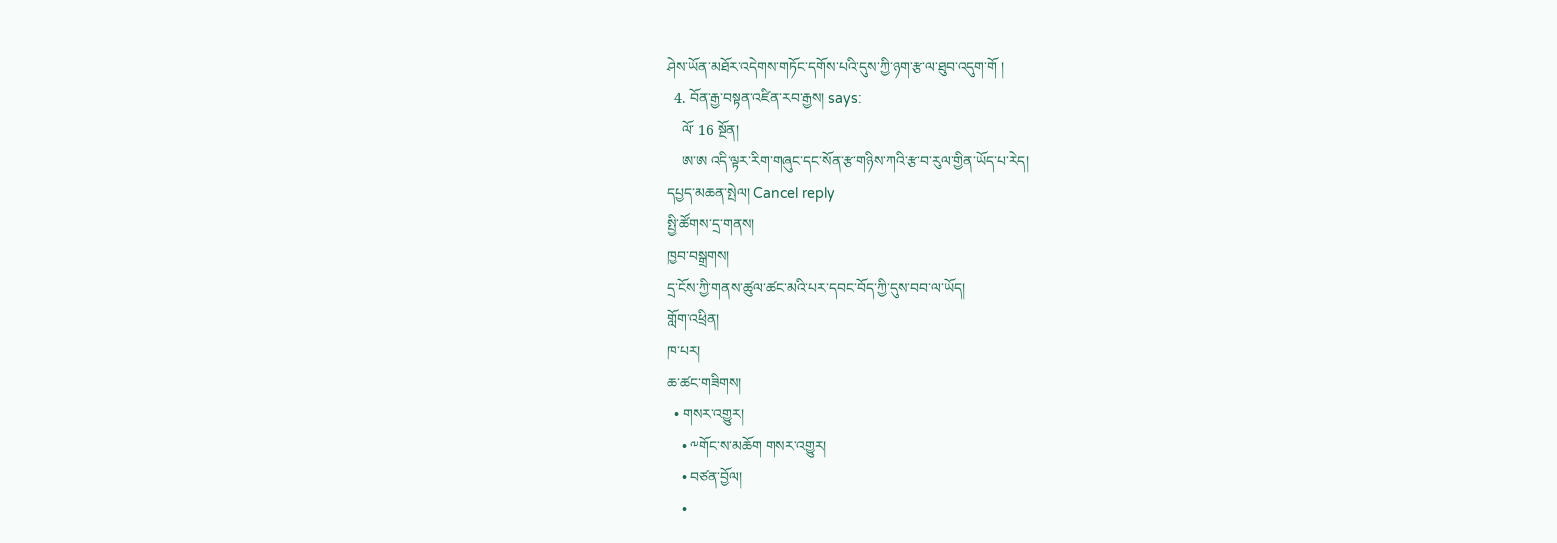ཤེས་ཡོན་མཐོར་འདེགས་གཏོང་དགོས་པའི་དུས་ཀྱི་ཉག་རྩ་ལ་ཐུབ་འདུག་གོ །
  4. བོན་རྒྱ་བསྟན་འཛིན་རབ་རྒྱས། says:
    ལོ་ 16 སྔོན།
    ཨ་ཨ འདི་ལྟར་རིག་གཞུང་དང་སོན་རྩ་གཉིས་ཀའི་རྩ་བ་རུལ་གྱིན་ཡོད་པ་རེད།
དཔྱད་མཆན་སྤེལ། Cancel reply
སྤྱི་ཚོགས་དྲ་གནས།
ཁྱབ་བསྒྲགས།
དྲ་ངོས་ཀྱི་གནས་ཚུལ་ཚང་མའི་པར་དབང་བོད་ཀྱི་དུས་བབ་ལ་ཡོད།
གློག་འཕྲིན།
ཁ་པར།
ཆ་ཚང་གཟིགས།
  • གསར་འགྱུར།
    • ༸གོང་ས་མཆོག གསར་འགྱུར།
    • བཙན་བྱོལ།
    •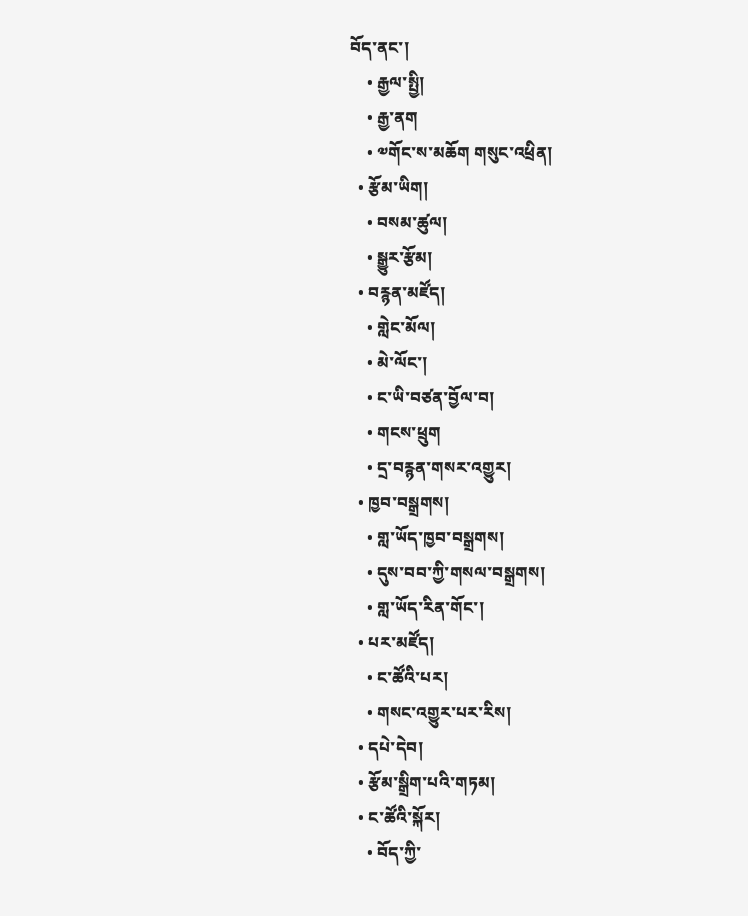བོད་ནང་།
    • རྒྱལ་སྤྱི།
    • རྒྱ་ནག
    • ༧གོང་ས་མཆོག གསུང་འཕྲིན།
  • རྩོམ་ཡིག།
    • བསམ་ཚུལ།
    • སྒྱུར་རྩོམ།
  • བརྙན་མཛོད།
    • གླེང་མོལ།
    • མེ་ལོང་།
    • ང་ཡི་བཙན་བྱོལ་བ།
    • གངས་ཕྲུག
    • དྲ་བརྙན་གསར་འགྱུར།
  • ཁྱབ་བསྒྲགས།
    • གླ་ཡོད་ཁྱབ་བསྒྲགས།
    • དུས་བབ་ཀྱི་གསལ་བསྒྲགས།
    • གླ་ཡོད་རིན་གོང་།
  • པར་མཛོད།
    • ང་ཚོའི་པར།
    • གསང་འགྱུར་པར་རིས།
  • དཔེ་དེབ།
  • རྩོམ་སྒྲིག་པའི་གཏམ།
  • ང་ཚོའི་སྐོར།
    • བོད་ཀྱི་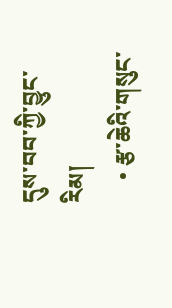དུས་བབ་ཀྱི་བྱུང་རིམ།
    • རྩ་ཆེའི་གསུང་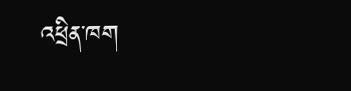འཕྲིན་ཁག